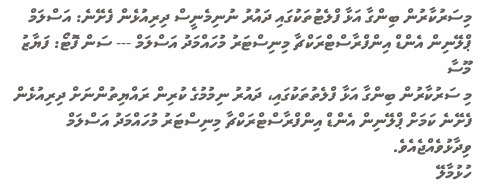މިސަރުކާރުން ބިންގާ އަޅާ ފްލެޓުތަކުގައި ދައުރު ނުނިމެނީސް ދިރިއުޅެން ފެށޭނެ: އަސްލަމް
ޕްލޭނިން އެންޑް އިންފްރާސްޓްރަކްޗާ މިނިސްޓަރު މުހައްމަދު އަސްލަމް --- ސަން ފޮޓޯ: ފަޔާޒު މޫސާ
މި ސަރުކާރުން ބިންގާ އަޅާ ފްލެތުތަކުގައި، ދައުރު ނިމުމުގެ ކުރިން ރައްޔިތުންނަށް ދިރިއުޅެން ފެށޭނެ ކަމަށް ޕްލޭނިން އެންޑް އިންފްރާސްޓްރަކްޗާ މިނިސްޓަރު މުހައްމަދު އަސްލަމް ވިދާޅުވެއްޖެއެވެ.
ހުޅުމާލޭ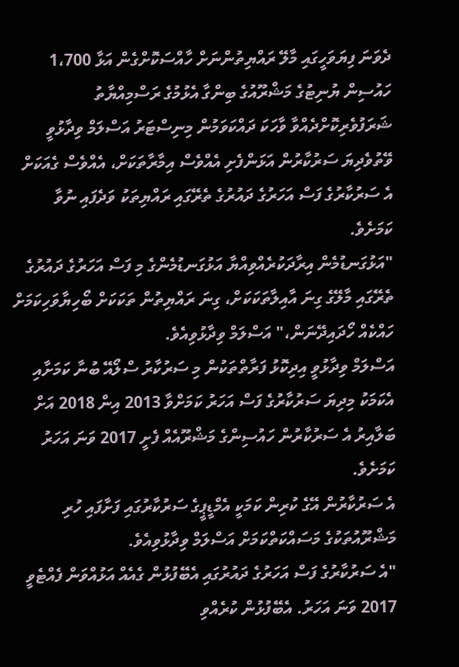ދެވަނަ ފިޔަވަހީގައި މާލޭ ރައްޔިތުންނަށް ހާއްސަކޮށްގެން އަޅާ 1،700 ހައުސިން ޔުނިޓުގެ މަޝްރޫއުގެ ބިންގާ އެޅުމުގެ ރަސްމިއްޔާތު ޝަރަފުވެރިކޮށްދެއްވާ ވާހަކަ ދައްކަވަމުން މިނިސްޓަރު އަސްލަމް ވިދާޅުވީ ވޭތުވެދިޔަ ސަރުކާރުން އަޅަންފެށި އެއްވެސް އިމާރާތަކަށް، އެއްވެސް ގެއަކަށް އެ ސަރުކާރުގެ ފަސް އަހަރުގެ ދައުރުގެ ތެރޭގައި ރައްޔިތަކު ވަދެފައި ނުވާ ކަމަށެވެ.
"އަޅުގަނޑުމެން އިރާދަކުރެއްވިއްޔާ އަޅުގަނޑުމެންގެ މި ފަސް އަހަރުގެ ދައުރުގެ ތެރޭގައި މާލޭގެ ގިނަ އާއިލާތަކަކަށް، ގިނަ ރައްޔިތުން ތަކަކަށް ބޯހިޔާވަހިކަމަށް ހައްކެއް ހޯދައިދޭނަން،" އަސްލަމް ވިދާޅުވިއެވެ.
އަސްލަމް ވިދާޅުވީ އިދިކޮޅު ފަރާތްތަކުން މި ސަރުކާރު ސްލޯއޭ ބުނާ ކަމަށާއި އެކަމަކު މިދިޔަ ސަރުކާރުގެ ފަސް އަހަރު ކަމަށްވާ 2013 އިން 2018 އަށް ބަލާއިރު އެ ސަރުކާރުން ހައުސިންގެ މަޝްރޫއެއް ފެށީ 2017 ވަނަ އަހަރު ކަމަށެވެ.
އެ ސަރުކާރުން އޭގެ ކުރިން ކަމަކީ އެމްޑީޕީގެ ސަރުކާރުގައި ފަށާފައި ހުރި މަޝްރޫއުތަކުގެ މަސައްކަތްކަމަށް އަސްލަމް ވިދާޅުވިއެވެ.
"އެ ސަރުކާރުގެ ފަސް އަހަރުގެ ދައުރުގައި އެބޭފުޅުން ގެއެއް އަޅުއްވަން ފެއްޓެވީ 2017 ވަނަ އަހަރު. އެބޭފުޅުން ކުރެއްވި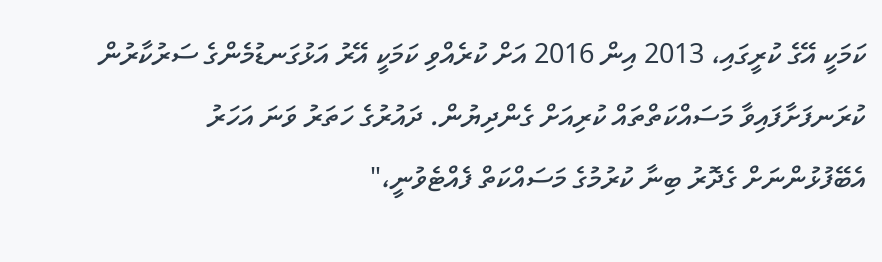ކަމަކީ އޭގެ ކުރީގައި، 2013 އިން 2016 އަށް ކުރެއްވި ކަމަކީ އޭރު އަޅުގަނޑުމެންގެ ސަރުކާރުން ކުރަނފަށާފައިވާ މަސައްކަތްތައް ކުރިއަށް ގެންދިޔުން. ދައުރުގެ ހަތަރު ވަނަ އަހަރު އެބޭފުޅުންނަށް ގެދޮރު ބިނާ ކުރުމުގެ މަސައްކަތް ފެއްޓެވުނީ،"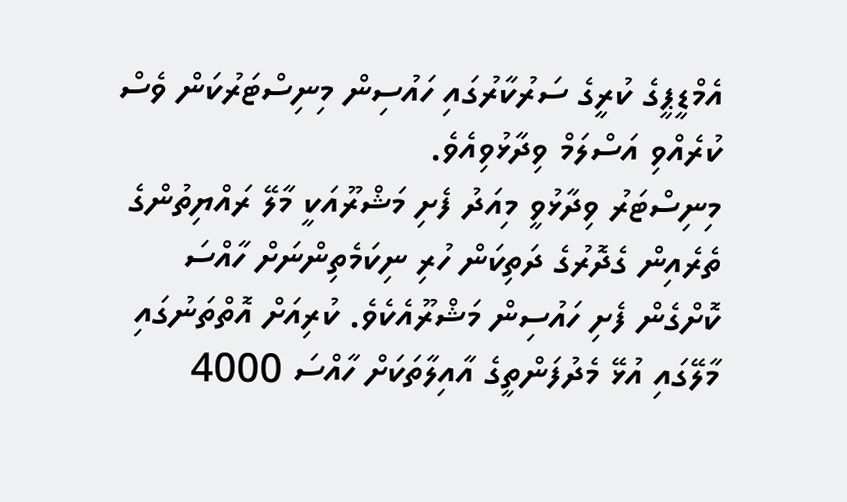އެމްޑީޕީގެ ކުރީގެ ސަރުކާރުގައި ހައުސިން މިނިސްޓަރުކަން ވެސް ކުރެއްވި އަސްލަމް ވިދާޅުވިއެވެ.
މިނިސްޓަރު ވިދާޅުވީ މިއަދު ފެށި މަޝްރޫއަކީ މާލޭ ރައްޔިތުންގެ ތެރެއިން ގެދޮރުގެ ދަތިކަން ހުރި ނިކަމެތިންނަށް ހާއްސަ ކޮށްގެން ފެށި ހައުސިން މަޝްރޫއެކެވެ. ކުރިއަށް އޮތްތަނުގައި މާލޭގައި އުޅޭ މެދުފަންތީގެ އާއިލާތަކަށް ހާއްސަ 4000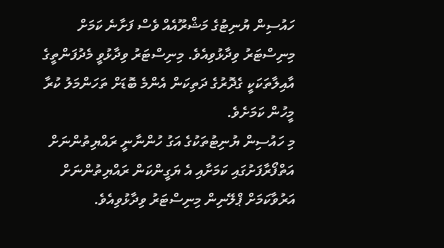ހައުސިން ޔުނިޓުގެ މަޝްރޫއެއް ވެސް ފަށާނެ ކަމަށް މިނިސްޓަރު ވިދާޅުވިއެވެ. މިނިސްޓަރު ވިދާޅުވީ މެދުފަންތީގެ އާއިލާތަކަކީ ގެދޮރުގެ ދަތިކަން އެންމެ ބޮޑަށް ތަހަންމަލު ކުރާ މީހުން ކަމަށެވެ.
މި ހައުސިން ޔުނިޓުތަކުގެ އަގު ހުންނާނީ ރައްޔިތުންނަށް އަތްފޯރާފަށުގައި ކަމަށާއި އެ ޔަގީންކަން ރައްޔިތުންނަށް އަރުވާކަމަށް ޕްލޭނިން މިނިސްޓަރު ވިދާޅުވިއެވެ.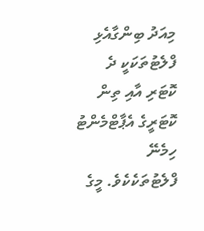މިއަދު ބިންގާއެޅި ފްލެޓުތަކަކީ ދެ ކޮޓަރި އާއި ތިން ކޮޓަރީގެ އެޕާޓްމެންޓު ހިމެނޭ ފްލެޓުތަކެކެވެ. މީގެ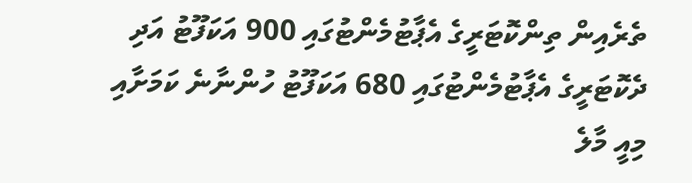ތެރެއިން ތިންކޮޓަރީގެ އެޕާޓުމެންޓުގައި 900 އަކަފޫޓު އަދި ދެކޮޓަރީގެ އެޕާޓުމެންޓުގައި 680 އަކަފޫޓު ހުންނާނެ ކަމަށާއި މިއީ މާލެ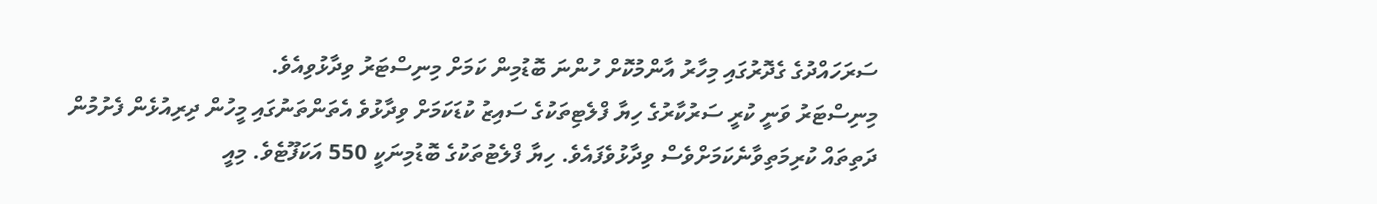ސަރަހައްދުގެ ގެދޮރުގައި މިހާރު އާންމުކޮށް ހުންނަ ބޮޑުމިން ކަމަށް މިނިސްޓަރު ވިދާޅުވިއެވެ.
މިނިސްޓަރު ވަނީ ކުރީ ސަރުކާރުގެ ހިޔާ ފްލެޓިތަކުގެ ސައިޒު ކުޑަކަމަށް ވިދާޅުވެ އެތަންތަނުގައި މީހުން ދިރިއުޅެން ފެށުމުން ދަތިތައް ކުރިމަތިވާނެކަމަށްވެސް ވިދާޅުވެފައެވެ. ހިޔާ ފްލެޓުތަކުގެ ބޮޑުމިނަކީ 550 އަކަފޫޓެވެ. މިއީ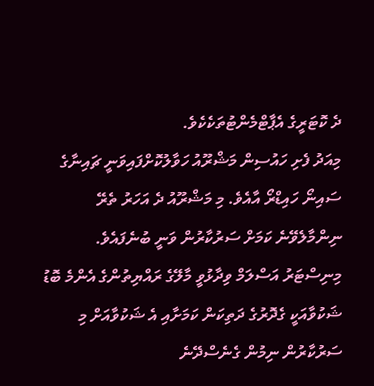ދެ ކޮޓަރީގެ އެޕާޓްމެންޓުތަކެކެވެ.
މިއަދު ފެށި ހައުސިން މަޝްރޫއު ހަވާލުކޮށްފައިވަނީ ޗައިނާގެ ސައިނޯ ހައިޑްރޯ އާއެވެ. މި މަޝްރޫއު ދެ އަހަރު ތެރޭ ނިންމާލެވޭނެ ކަމަށް ސަރުކާރުން ވަނީ ބުނެފައެވެ.
މިނިސްޓަރު އަސްލަމް ވިދާޅުވީ މާލޭގެ ރައްޔިތުންގެ އެންމެ ބޮޑު ޝަކުވާއަކީ ގެދޮރުގެ ދަތިކަން ކަމަށާއި އެ ޝަކުވާއަށް މި ސަރުކާރުން ނިމުން ގެނެސްދޭނެ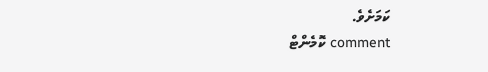ކަމަށެވެ.
comment ކޮމެންޓް